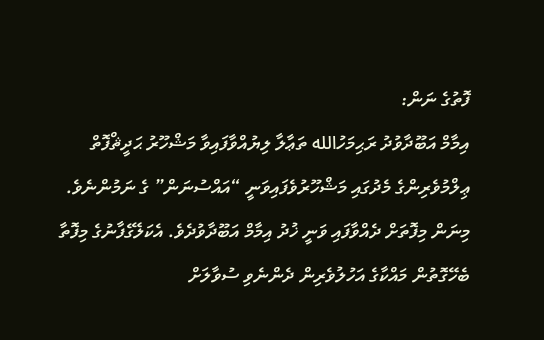ފޮތުގެ ނަން:
އިމާމް އަބޫދާވުދު ރަޙިމަހުالله ތަޢާލާ ލިޔުއްވާފައިވާ މަޝްހޫރު ޙަދީޘްފޮތް ޢިލްމުވެރިންގެ މެދުގައި މަޝްހޫރުވެފައިވަނީ “އައްސުނަން” ގެ ނަމުންނެވެ. މިނަން މިފޮތަށް ދެއްވާފައި ވަނީ ޚުދު އިމާމް އަބޫދާވުދެވެ. އެކަލޭގެފާނުގެ މިފޮތާ ބެހޭގޮތުން މައްކާގެ އަހުލުވެރިން ދެންނެވި ސުވާލަށް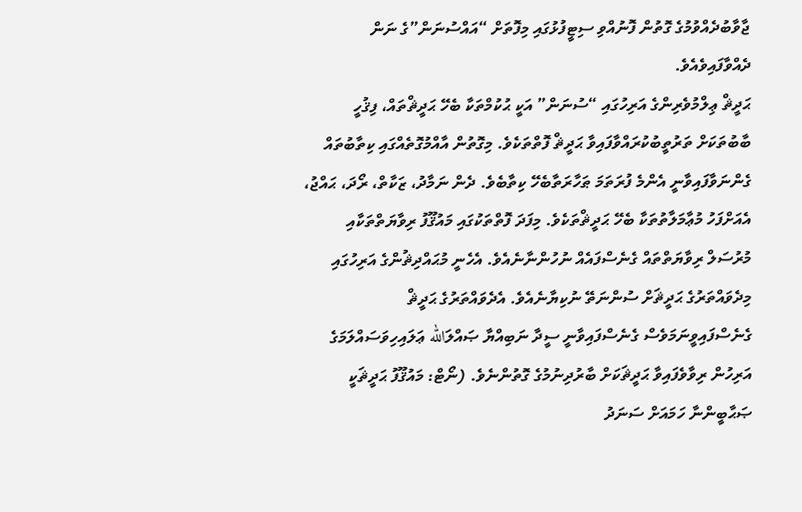ޖާވާބުދެއްވުމުގެ ގޮތުން ފޮނުއްވި ސިޓީފުޅުގައި މިފޮތަށް “އައްސުނަން”ގެ ނަން ދެއްވާފައިވެއެވެ.
ޙަދީޘް ޢިލްމުވެރިންގެ އަރިހުގައި “ސުނަން” އަކީ ޙުކުމްތަކާ ބެހޭ ޙަދީޘްތައް، ފިޤުހީ ބާބުތަކަށް ތަރުތީބުކުރައްވާފައިވާ ޙަދީޘް ފޮތްތަކެވެ. މިގޮތުން އާއްމުގޮތެއްގައި ކިތާބުތައް ގެންނަވާފައިވާނީ އެންމެ ފުރަތަމަ ޠަހާރަތާބެހޭ ކިތާބެވެ. ދެން ނަމާދު، ޒަކާތް، ރޯދަ، ޙައްޖު، އެއަށްފަހު މުޢާމަލާތުތަކާ ބެހޭ ޙަދީޘްތަކެވެ. މިފަދަ ފޮތްތަކުގައި މައުޤޫފު ރިވާޔަތްތަކާއި މުރުސަލް ރިވާޔަތްތައް ގެނެސްފައެއް ނުހުންނާނެއެވެ. އެހެނީ މުޙައްދިޘުންގެ އަރިހުގައި މިދެވައްތަރުގެ ޙަދީޘަށް ސުންނަތޭ ނުކިޔާނެއެވެ. އެދެވައްތަރުގެ ޙަދީޘް ގެނެސްފައިވީނަމަވެސް ގެނެސްފައިވާނީ ސީދާ ނަބިއްޔާ ޞައްލަالله ޢަލައިހިވަސައްލަމަގެ އަރިހުން ރިވާވެފައިވާ ޙަދީޘަކަށް ބާރުދިނުމުގެ ގޮތުންނެވެ. (ނޯޓް: މައުޤޫފު ޙަދީޘަކީ ޞަޙާބީންނާ ހަމައަށް ސަނަދު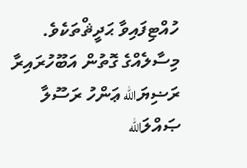ހުއްޓިފައިވާ ޙަދީޘްތަކެވެ. މިސާލެއްގެ ގޮތުން އަބޫހުރައިރާ ރަޟިޔަالله ޢަންހު ރަސޫލާ ޞައްލަالله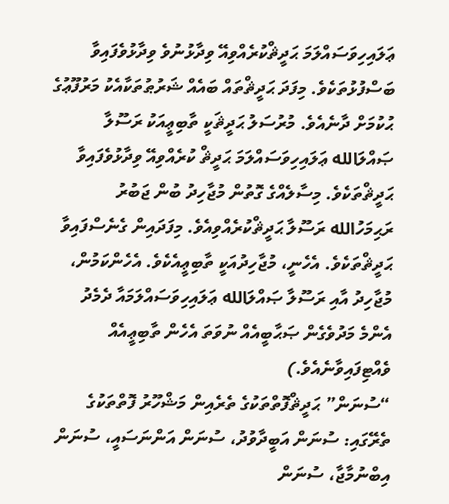ޢަލައިހިވަސައްލަމަ ޙަދީޘްކުރެއްވިއޭ ވިދާޅުނުވެ ވިދާޅުވެފައިވާ ބަސްފުޅުތަކެވެ. މިފަދަ ޙަދީޘްތައް ބައެއް ޝަރުޠުތަކާއެކު މަރުފޫޢުގެ ޙުކުމަށް ދާނެއެވެ. މުރުސަލު ޙަދީޘަކީ ތާބިޢީއަކު ރަސޫލާ ޞައްލަالله ޢަލައިހިވަސައްލަމަ ޙަދީޘް ކުރެއްވިއޭ ވިދާޅުވެފައިވާ ޙަދީޘްތަކެވެ. މިސާލެއްގެ ގޮތުން މުޖާހިދު ބުން ޖަބުރު ރަޙިމަހުالله ރަސޫލާ ޙަދީޘްކުރެއްވިއެވެ. މިފަދައިން ގެނެސްފައިވާ ޙަދީޘްތަކެވެ. އެހެނީ، މުޖާހިދުއަކީ ތާބިޢީއެކެވެ. އެހެންކަމުން، މުޖާހިދު އާއި ރަސޫލާ ޞައްލަالله ޢަލައިހިވަސައްލަމައާ ދެމެދު އެންމެ މަދުވެގެން ޞަޙާބީއެއް ނުވަތަ އެހެން ތާބިޢީއެއް ވެއްޓިފައިވާނެއެވެ.)
“ސުނަން” ޙަދީޘްފޮތްތަކުގެ ތެރެއިން މަޝްހޫރު ފޮތްތަކުގެ ތެރޭގައި: ސުނަން އަބީދާވުދު، ސުނަން އަންނަސައީ، ސުނަން އިބްނުމާޖާ، ސުނަން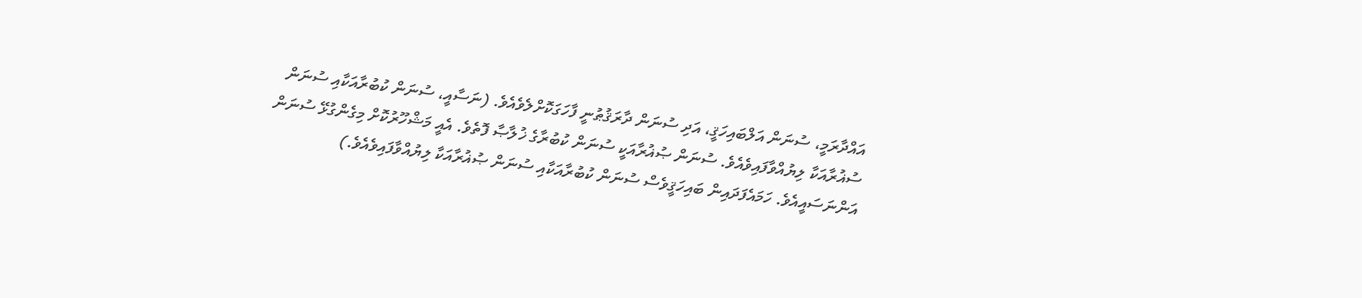އައްދާރަމީ، ސުނަން އަލްބައިހަޤީ، އަދި ސުނަން ދާރަޤުޠުނީ ފާހަގަކޮށްލެވެއެވެ. (ނަސާއީ، ސުނަން ކުބުރާއަކާއި ސުނަން ސުޣުރާއަކާ ލިޔުއްވާފައިވެއެވެ. ސުނަން ޞުޣުރާއަކީ ސުނަން ކުބުރާގެ ޚުލާޞާ ފޮތެވެ. އެއީ މަޝްހޫރުކޮށް މިގެންގުޅޭ ސުނަން އަންނަސައީއެވެ. ހަމައެފަދައިން ބައިހަޤީވެސް ސުނަން ކުބުރާއަކާއި ސުނަން ޞުޣުރާއަކާ ލިޔުއްވާފައިވެއެވެ.)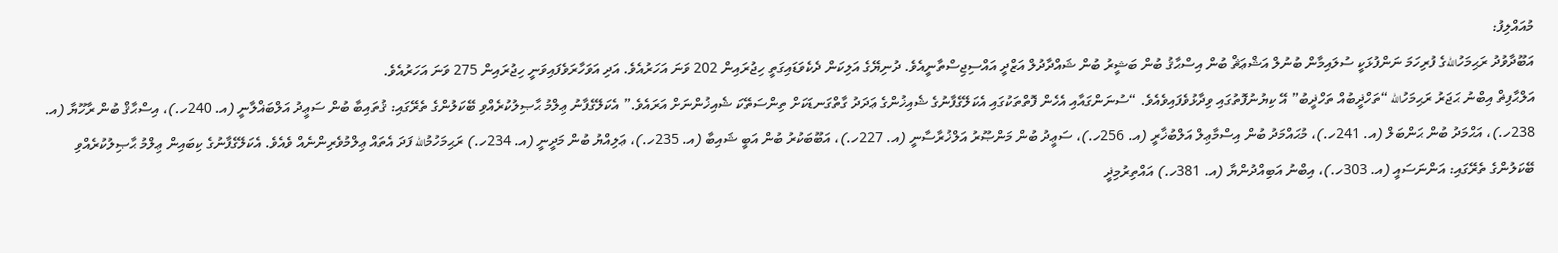މުއައްލިފު:
އަބޫދާވުދު ރަޙިމަހުاللهގެ ފުރިހަމަ ނަންފުޅަކީ ސުލައިމާން ބުނުލް އަޝްޢަޘް ބުން އިސްޙާޤު ބުން ބަޝީރު ބުން ޝައްދާދުލް އަޒްދީ އައްސިޖިސްތާނީއެވެ. ދުނިޔޭގެ އަލިކަން ދެކެވަޑައިގަތީ ހިޖުރައިން 202 ވަނަ އަހަރުއެވެ. އަދި އަވަހާރަވެފައިވަނީ ހިޖުރައިން 275 ވަނަ އަހަރުއެވެ.
އަލްޙާފިޡް އިބްނު ޙަޖަރު ރަޙިމަހުالله “ތަހްޛީބުއް ތަހްޛީބު” އޭ ކިޔުނުފޮތުގައި ވިދާޅުވެފައިވެއެވެ. “ސުނަންގައާއި އެހެން ފޮތްތަކުގައި އެކަލޭގެފާނުގެ ޝެއިޚުންގެ ޢަދަދު ގާތްގަނޑަކަށް ތިންސަތޭކަ ޝެއިޚުންނަށް އަރައެވެ.” އެކަލޭގެފާނު ޢިލްމު ޙާޞިލުކުރެއްވި ބޭކަލުންގެ ތެރޭގައި: ޤުތައިބާ ބުން ސަޢީދު އަލްބަޣްލާނީ (އ. 240ހ.)، އިސްޙާޤް ބުން ރާހޫޔާ (އ. 238ހ.)، އަޙްމަދު ބުން ޙަންބަލް (އ. 241ހ.)، މުޙައްމަދު ބުން އިސްމާޢިލް އަލްބުޚާރީ (އ. 256ހ.)، ސަޢީދު ބުން މަންޞޫރު އަލްޚުރާސާނީ (އ. 227ހ.)، އަބޫބަކުރު ބުން އަބީ ޝައިބާ (އ. 235ހ.)، ޢަލިއްޔު ބުން މަދީނީ (އ. 234ހ.) ރަޙިމަހުމުالله ފަދަ އެތައް ޢިލްމުވެރިންނެއް ވެއެވެ. އެކަލޭގެފާނުގެ ކިބައިން ޢިލްމު ޙާޞިލުކުރެއްވި ބޭކަލުންގެ ތެރޭގައި: އަންނަސައީ (އ. 303ހ.)، އިބްނު އަބިއްދުންޔާ (އ. 381ހ.) އައްތިރުމިޛީ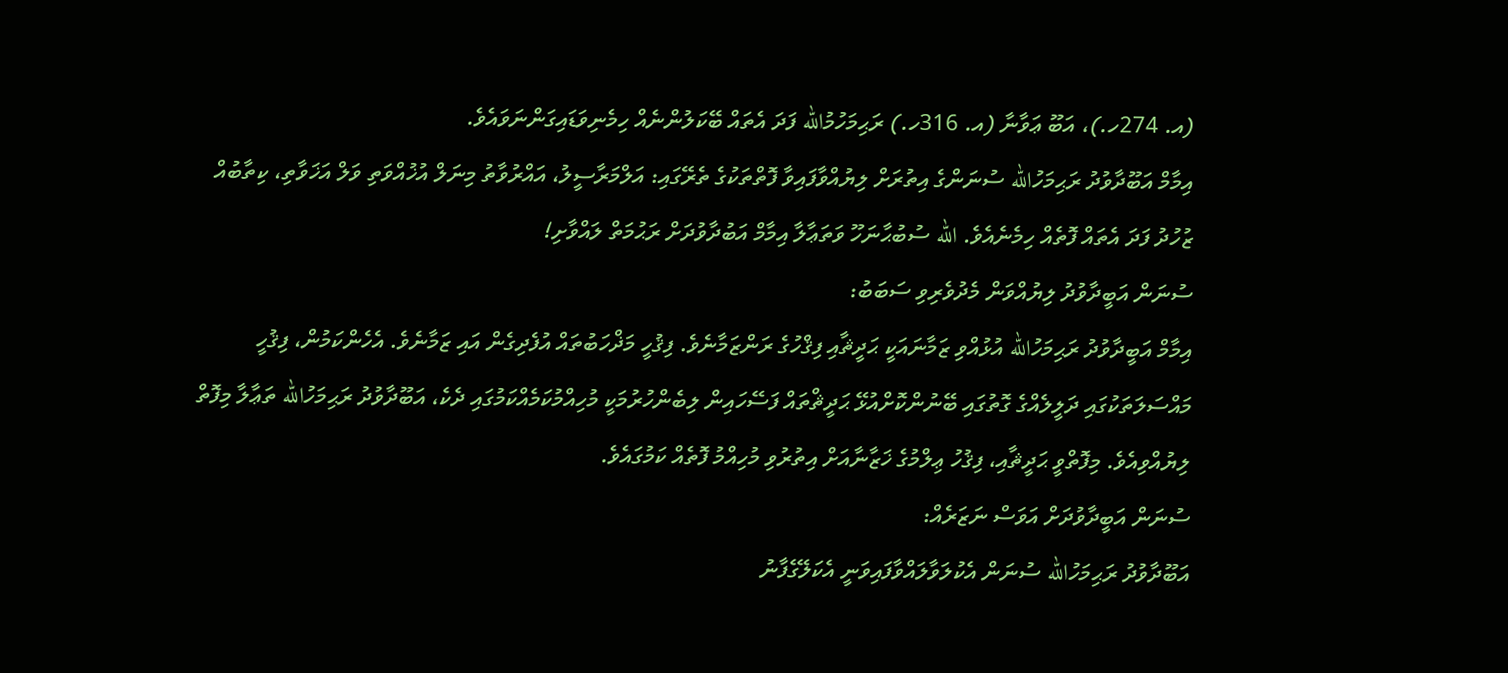(އ. 274ހ.)، އަބޫ ޢަވާނާ (އ. 316ހ.) ރަޙިމަހުމުالله ފަދަ އެތައް ބޭކަލުންނެއް ހިމެނިވަޑައިގަންނަވައެވެ.
އިމާމް އަބޫދާވުދު ރަޙިމަހުالله ސުނަންގެ އިތުރަށް ލިޔުއްވާފައިވާ ފޮތްތަކުގެ ތެރޭގައި: އަލްމަރާސީލު، އައްރުވާތު މިނަލް އުޚުއްވަތި ވަލް އަޚަވާތި، ކިތާބުއް ޒުހުދު ފަދަ އެތައް ފޮތެއް ހިމެނެއެވެ. الله ސުބުޙާނަހޫ ވަތަޢާލާ އިމާމް އަބުދާވުދަށް ރަޙުމަތް ލައްވާށި!
ސުނަން އަބީދާވުދު ލިޔުއްވަން މެދުވެރިވި ސަބަބު:
އިމާމް އަބީދާވުދު ރަޙިމަހުالله އުޅުއްވި ޒަމާނައަކީ ޙަދީޘާއި ފިޤްހުގެ ރަންޒަމާނެވެ. ފިޤުހީ މަޛްހަބުތައް އުފެދިގެން އައި ޒަމާނެވެ. އެހެންކަމުން، ފިޤުހީ މައްސަލަތަކުގައި ދަލީލެއްގެ ގޮތުގައި ބޭނުންކޮށްއުޅޭ ޙަދީޘްތައް ފަސޭހައިން ލިބެންހުރުމަކީ މުހިއްމުކަމެއްކަމުގައި ދެކެ، އަބޫދާވުދު ރަޙިމަހުالله ތަޢާލާ މިފޮތް ލިޔުއްވިއެވެ. މިފޮތްވީ ޙަދީޘާއި، ފިޤުހު ޢިލްމުގެ ޚަޒާނާއަށް އިތުރުވި މުހިއްމު ފޮތެއް ކަމުގައެވެ.
ސުނަން އަބީދާވުދަށް އަވަސް ނަޒަރެއް:
އަބޫދާވުދު ރަޙިމަހުالله ސުނަން އެކުލަވާލައްވާފައިވަނީ އެކަލޭގެފާނު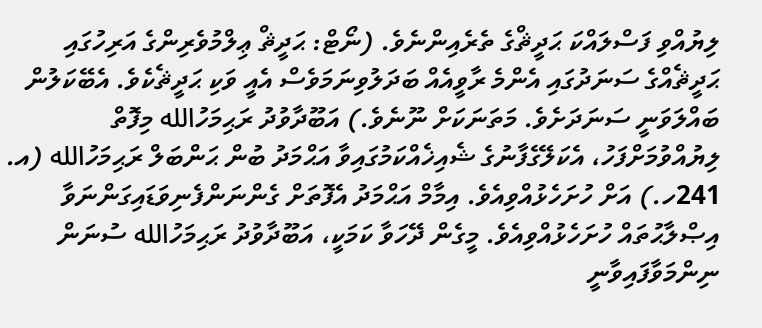ލިޔުއްވި ފަސްލައްކަ ޙަދީޘްގެ ތެރެއިންނެވެ. (ނޯޓް: ޙަދީޘް ޢިލްމުވެރިންގެ އަރިހުގައި ޙަދީޘެއްގެ ސަނަދުގައި އެންމެ ރާވީއެއް ބަދަލުވިނަމަވެސް އެއީ ވަކި ޙަދީޘެކެވެ. އެބޭކަލުން ބައްލަވަނީ ސަނަދަށެވެ. މަތަނަކަށް ނޫނެވެ.) އަބޫދާވުދު ރަޙިމަހުالله މިފޮތް ލިޔުއްވުމަށްފަހު، އެކަލޭގެފާނުގެ ޝެއިޚެއްކަމުގައިވާ އަޙްމަދު ބުން ޙަންބަލް ރަޙިމަހުالله (އ. 241ހ.) އަށް ހުށަހެޅުއްވިއެވެ. އިމާމް އަޙްމަދު އެފޮތަށް ގެންނަންފެނިވަޑައިގަންނަވާ އިޞްލާޙުތައް ހުށަހެޅުއްވިއެވެ. މީގެން ދޭހަވާ ކަމަކީ، އަބޫދާވުދު ރަޙިމަހުالله ސުނަން ނިންމަވާފައިވާނީ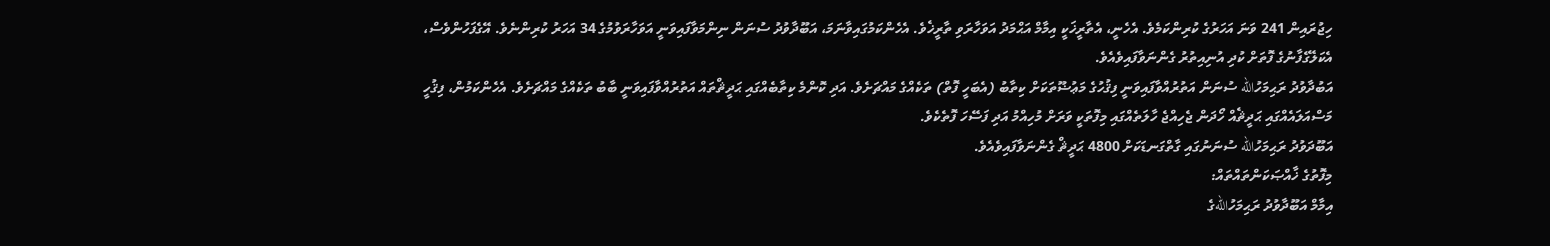ހިޖުރައިން 241 ވަނަ އަހަރުގެ ކުރިންކަމެވެ. އެހެނީ، އެތާރީޚަކީ އިމާމް އަޙްމަދު އަވަހާރަވި ތާރީޚެވެ. އެހެންކަމުގައިވާނަމަ، އަބޫދާވުދު ސުނަން ނިންމަވާފައިވަނީ އަވަހާރަވުމުގެ 34 އަހަރު ކުރިންނެވެ. އޭގެފަހުންވެސް، އެކަލޭގެފާނުގެ ފޮތަށް ކުދި އުނިއިތުރު ގެންނަވާފައިވެއެވެ.
އަބުދާވުދު ރަޙިމަހުالله ސުނަން އަތުރުއްވާފައިވަނީ ފިޤުހުގެ މަޢުޟޫތަކަށް ކިތާބު (އެބަހީ ފޮތް) ތަކެއްގެ މައްޗަށެވެ. އަދި ކޮންމެ ކިތާބެއްގައި ޙަދީޘްތައް އަތުރުއްވާފައިވަނީ ބާބު ތަކެއްގެ މައްޗަށެވެ. އެހެންކަމުން، ފިޤުހީ މަސްއަލައެއްގައި ޙަދީޘެއް ހޯދަން ޖެހިއްޖެ ހާލަތެއްގައި މިފޮތަކީ ވަރަށް މުހިއްމު އަދި ފަސޭހަ ފޮތެކެވެ.
އަބޫދަވުދު ރަޙިމަހުالله ސުނަނުގައި ގާތްގަނޑަކަށް 4800 ޙަދީޘް ގެންނަވާފައިވެއެވެ.
މިފޮތުގެ ޚާއްޞަކަންތައްތައް:
އިމާމް އަބޫދާވުދު ރަޙިމަހުاللهގެ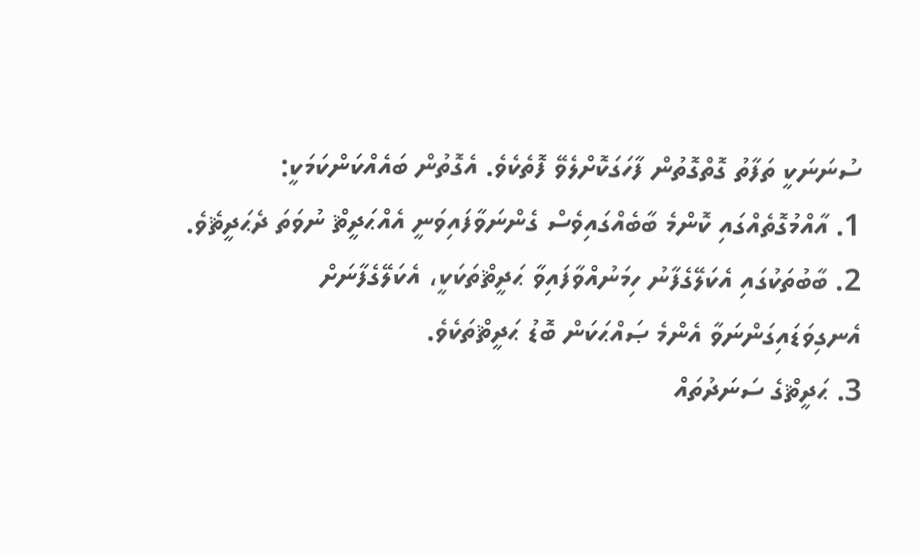ސުނަނަކީ ތަފާތު ގޮތްގޮތުން ފާހަގަކޮށްލެވޭ ފޮތެކެވެ. އެގޮތުން ބައެއްކަންކަމަކީ:
1. އާއްމުގޮތެއްގައި ކޮންމެ ބާބެއްގައިވެސް ގެންނަވާފައިވަނީ އެއްޙަދީޘް ނުވަތަ ދެޙަދީޘެވެ.
2. ބާބުތަކުގައި އެކަލޭގެފާނު ހިމަނުއްވާފައިވާ ޙަދީޘްތަކަކީ، އެކަލޭގެފާނަށް އެނގިވަޑައިގަންނަވާ އެންމެ ޞައްޙަކަން ބޮޑު ޙަދީޘްތަކެވެ.
3. ޙަދީޘްގެ ސަނަދުތައް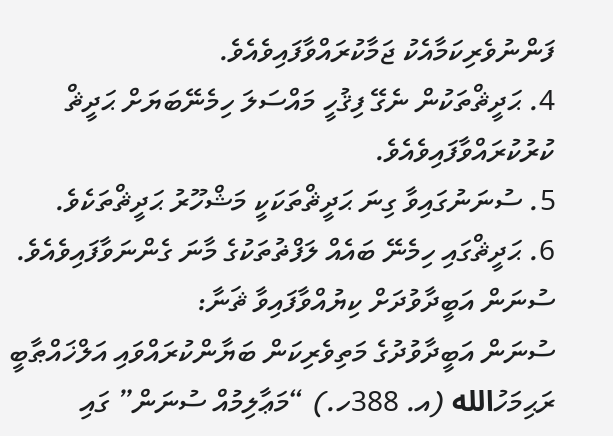ފަންނުވެރިކަމާއެކު ޖަމާކުރައްވާފައިވެއެވެ.
4. ޙަދީޘްތަކުން ނެގޭ ފިޤުހީ މައްސަލަ ހިމެނޭބަޔަށް ޙަދީޘް ކުރުކުރައްވާފައިވެއެވެ.
5. ސުނަނުގައިވާ ގިނަ ޙަދީޘްތަކަކީ މަޝްހޫރު ޙަދީޘްތަކެވެ.
6. ޙަދީޘްގައި ހިމެނޭ ބައެއް ލަފްޡުތަކުގެ މާނަ ގެންނަވާފައިވެއެވެ.
ސުނަން އަބީދާވުދަށް ކިޔުއްވާފައިވާ ޘަނާ:
ސުނަން އަބީދާވުދުގެ މަތިވެރިކަން ބަޔާންކުރައްވައި އަލްޚައްޠާބީ ރަޙިމަހުالله (އ. 388ހ.) “މަޢާލިމުއް ސުނަން” ގައި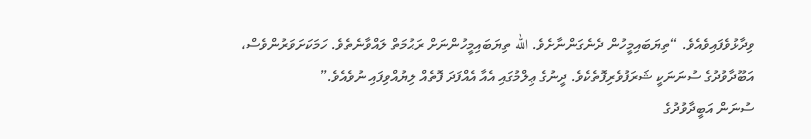ވިދާޅުވެފައިވެއެވެ. “ތިޔަބައިމީހުން ދެނެގަންނާށެވެ. الله ތިޔަބައިމީހުންނަށް ރަޙުމަތް ލައްވާނެތެވެ. ހަމަކަށަވަރުންވެސް، އަބޫދާވުދުގެ ސުނަނަކީ ޝަރަފުވެރިފޮތެކެވެ. ދީނުގެ ޢިލްމުގައި އެއާ އެއްފަދަ ފޮތެއް ލިޔުއްވިފައި ނުވެއެވެ.”
ސުނަން އަބީދާވުދުގެ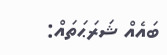ބައެއް ޝަރަޙަތައް: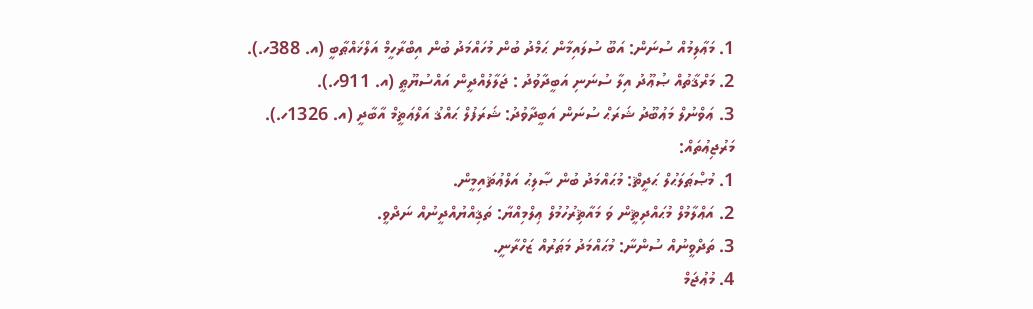1. މަޢާލިމުއް ސުނަން: އަބޫ ސުލައިމާން ޙަމްދު ބުން މުހައްމަދު ބުން އިބްރާހީމް އަލްޚައްޠާބީ (އ. 388ހ.).
2. މަރްޤާތުއް ޞުޢޫދު އިލާ ސުނަނި އަބީދާވުދު : ޖަލާލުއްދީން އައްސުޔޫޠީ (އ. 911ހ.).
3. ޢަވްނުލް މަޢުބޫދު ޝަރަޙް ސުނަން އަބީދާވުދު: ޝަރަފުލް ޙައްޤު އަލްޢަޡީމް އާބާދީ (އ. 1326ހ.).
މަރުޖިޢުތައް:
1. މުޞްޠަލަޙުލް ޙަދީޘް: މުޙައްމަދު ބުން ޞާލިޙު އަލްޢުޘައިމީން.
2. އަޢްލާމުލް މުޙައްދިޘީން ވަ މައާޘިރުހުމުލް ޢިލްމިއްޔާ: ތަޤިއްޔުއްދީނުއް ނަދްވީ.
3. ތަދްވީނުއް ސުންނާ: މުޙައްމަދު މަޠަރުއް ޒަހްރާނީ.
4. މުޢުޖަމް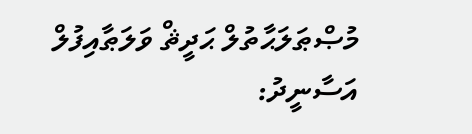މުޞްޠަލަޙާތުލް ޙަދީޘް ވަލަޠާއިފުލް އަސާނީދު: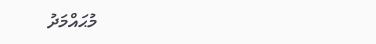މުޙައްމަދު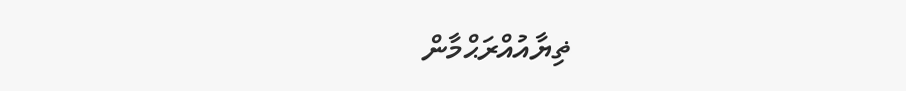ޡިޔާއުއްރަޙްމާން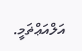އަލްއަޢްޡަމީ.